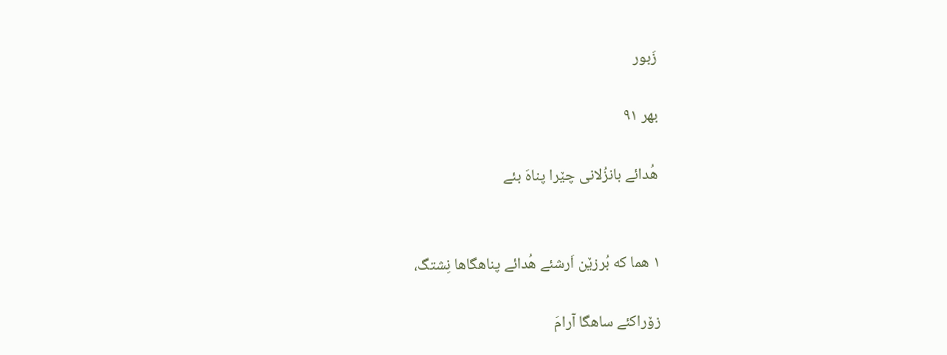زَبور

بهر ۹۱

هُدائے بانزُلانی چێرا پناهَ بئے


۱ هما که بُرزێن اَرشئے هُدائے پناهگاها نِشتگ،

زۆراکئے ساهگا آرامَ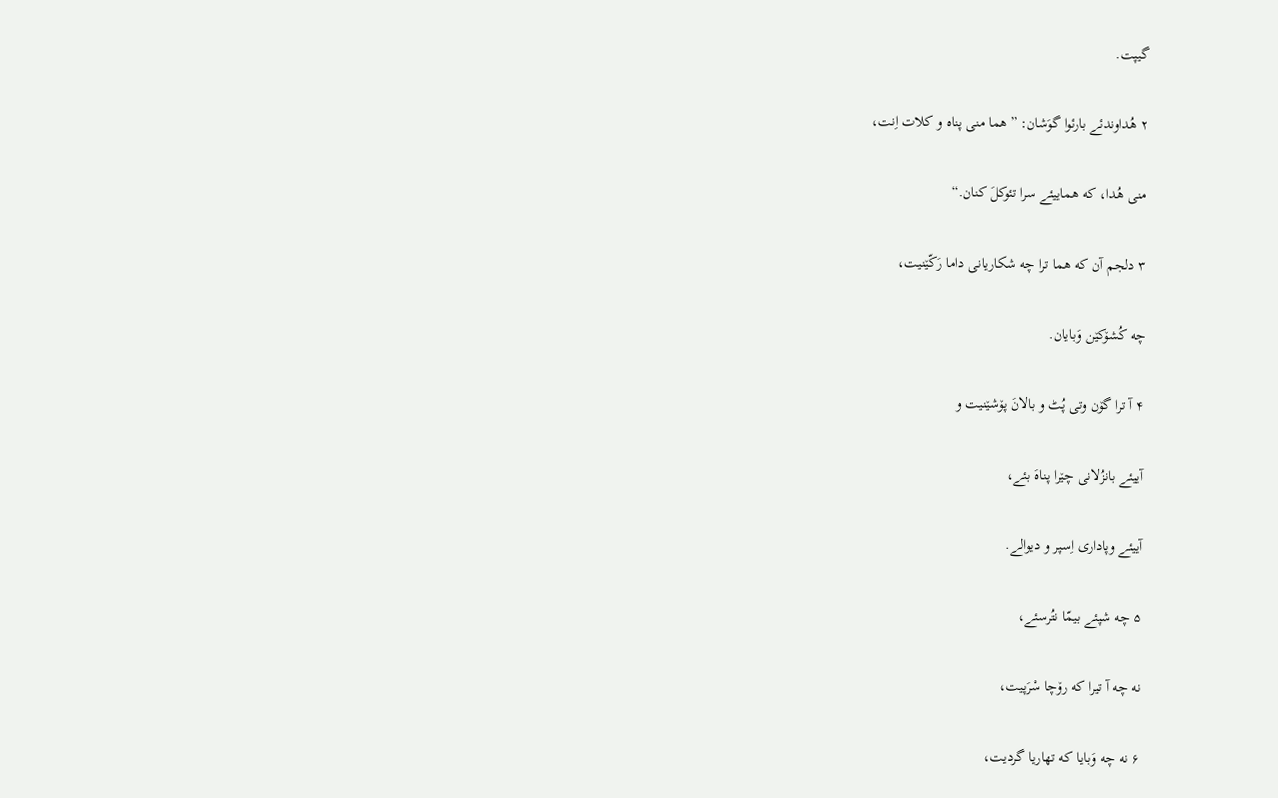گیپت.

۲ هُداوندئے بارئوا گوَشان: ”هما منی پناه و کلات اِنت،

منی هُدا، که هماییئے سرا تئوکلَ کنان.“

۳ دلجم آن که هما ترا چه شکاریانی داما رَکّێنیت،

چه کُشۆکێن وَبایان.

۴ آ ترا گۆن وتی پُٹ و بالانَ پۆشێنیت و

آییئے بانزُلانی چێرا پناهَ بئے،

آییئے وپاداری اِسپر و دیوالے.

۵ چه شپئے بیمّا نتُرسئے،

نه چه آ تیرا که رۆچا سْرَپیت،

۶ نه چه وَبایا که تهاریا گردیت،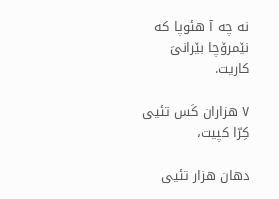نه چه آ هئوپا که نێمرۆچا بێرانیَ کاریت.

۷ هزاران کَس تئیی کِرّا کپیت،

دهان هزار تئیی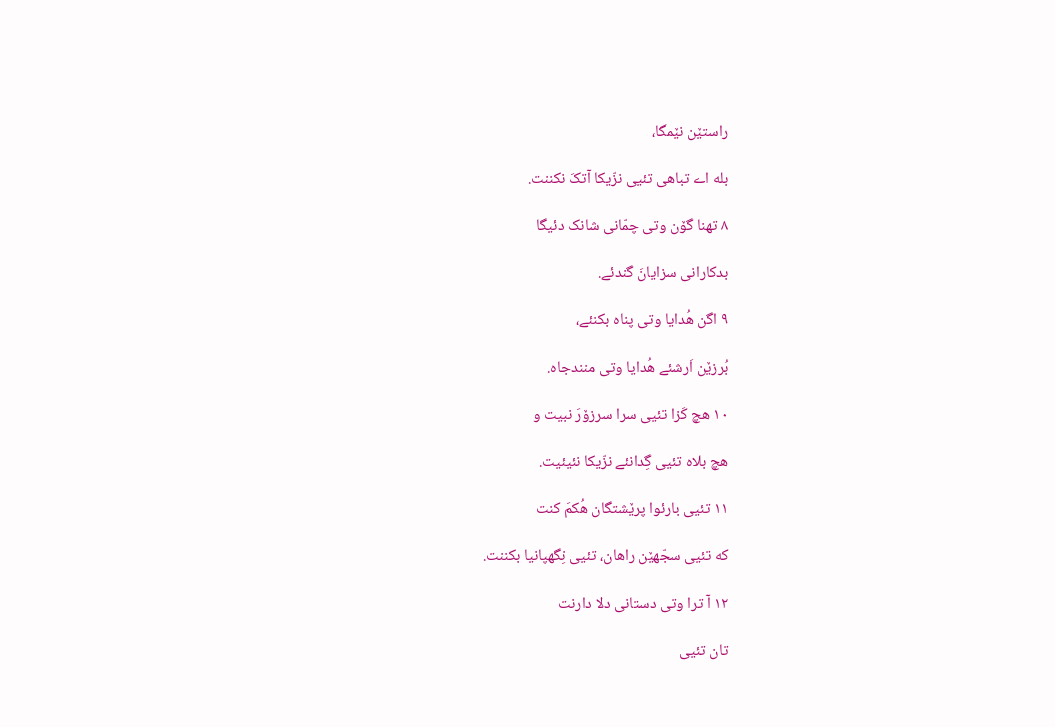راستێن نێمگا،

بله اے تباهی تئیی نزّیکا آتکَ نکننت.

۸ تهنا گۆن وتی چمّانی شانک دئیگا

بدکارانی سزایانَ گندئے.

۹ اگن هُدایا وتی پناه بکنئے،

بُرزێن اَرشئے هُدایا وتی منندجاه.

۱۰ هچ کَزا تئیی سرا سرزۆرَ نبیت و

هچ بلاه تئیی گِدانئے نزّیکا نئیئیت.

۱۱ تئیی بارئوا پرێشتگان هُکمَ کنت

که تئیی سجّهێن راهان، تئیی نِگهپانیا بکننت.

۱۲ آ ترا وتی دستانی دلا دارنت

تان تئیی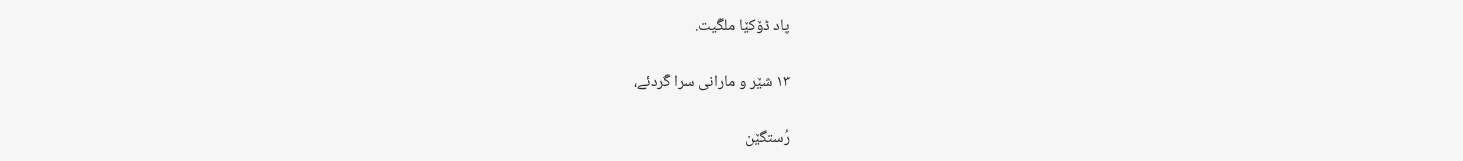پاد ڈۆکێا ملگّیت.

۱۳ شێر و مارانی سرا گَردئے،

رُستگێن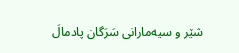شێر و سیه‌مارانی سَرَگان پادمالَ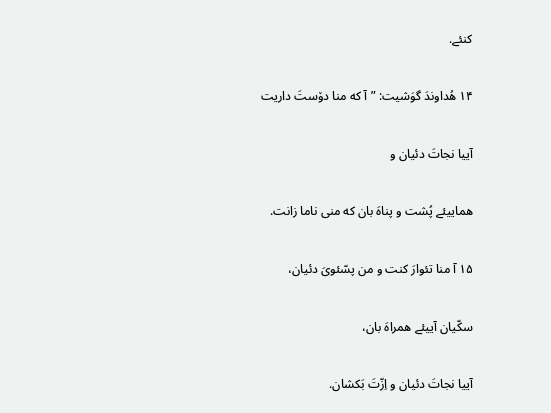کنئے.

۱۴ هُداوندَ گوَشیت: ”آ که منا دۆستَ داریت

آییا نجاتَ دئیان و

هماییئے پُشت و پناهَ بان که منی ناما زانت.

۱۵ آ منا تئوارَ کنت و من پسّئویَ دئیان،

سکّیان آییئے همراهَ بان،

آییا نجاتَ دئیان و اِزّتَ بَکشان.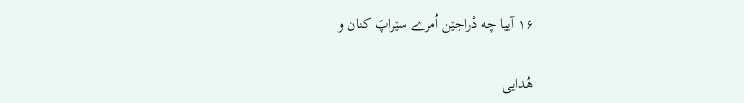۱۶ آییا چه دْراجێن اُمرے سێراپَ کنان و

هُدایی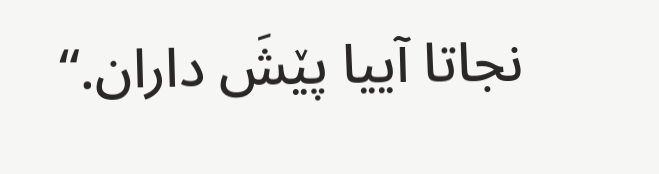نجاتا آییا پێشَ داران.“